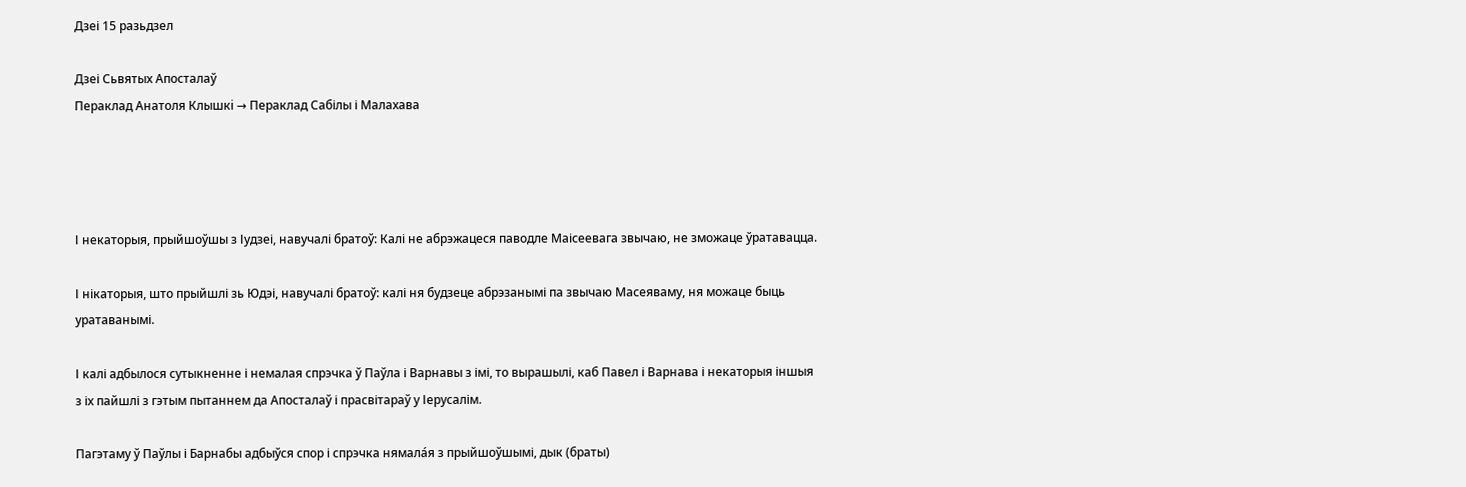Дзеі 15 разьдзел

Дзеі Сьвятых Апосталаў
Пераклад Анатоля Клышкi → Пераклад Сабілы і Малахава




І некаторыя, прыйшоўшы з Іудзеі, навучалі братоў: Калі не абрэжацеся паводле Маісеевага звычаю, не зможаце ўратавацца.

І нікаторыя, што прыйшлі зь Юдэі, навучалі братоў: калі ня будзеце абрэзанымі па звычаю Масеяваму, ня можаце быць уратаванымі.

І калі адбылося сутыкненне і немалая спрэчка ў Паўла і Варнавы з імі, то вырашылі, каб Павел і Варнава і некаторыя іншыя з іх пайшлі з гэтым пытаннем да Апосталаў і прасвітараў у Іерусалім.

Пагэтаму ў Паўлы і Барнабы адбыўся спор і спрэчка нямала́я з прыйшоўшымі, дык (браты)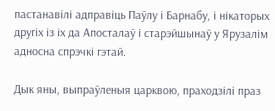пастанавілі адправіць Паўлу і Барнабу, і нікаторых другіх із іх да Апосталаў і старэйшынаў у Ярузалім адносна спрэчкі гэтай.

Дык яны, выпраўленыя царквою, праходзілі праз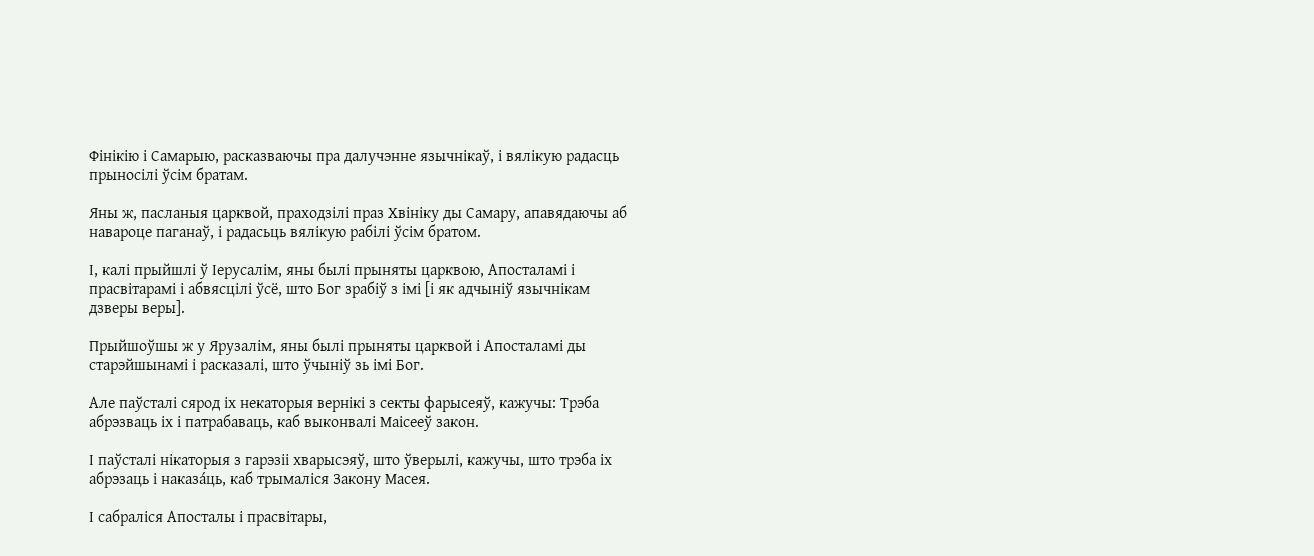Фінікію і Самарыю, расказваючы пра далучэнне язычнікаў, і вялікую радасць прыносілі ўсім братам.

Яны ж, пасланыя царквой, праходзілі праз Хвініку ды Самару, апавядаючы аб навароце паганаў, і радасьць вялікую рабілі ўсім братом.

І, калі прыйшлі ў Іерусалім, яны былі прыняты царквою, Апосталамі і прасвітарамі і абвясцілі ўсё, што Бог зрабіў з імі [і як адчыніў язычнікам дзверы веры].

Прыйшоўшы ж у Ярузалім, яны былі прыняты царквой і Апосталамі ды старэйшынамі і расказалі, што ўчыніў зь імі Бог.

Але паўсталі сярод іх некаторыя вернікі з секты фарысеяў, кажучы: Трэба абрэзваць іх і патрабаваць, каб выконвалі Маісееў закон.

І паўсталі нікаторыя з гарэзіі хварысэяў, што ўверылі, кажучы, што трэба іх абрэзаць і наказа́ць, каб трымаліся Закону Масея.

І сабраліся Апосталы і прасвітары,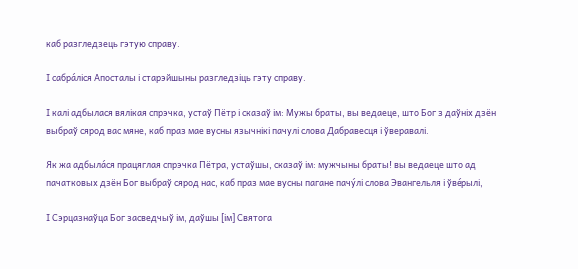каб разгледзець гэтую справу.

І сабра́ліся Апосталы і старэйшыны разгледзіць гэту справу.

І калі адбылася вялікая спрэчка, устаў Пётр і сказаў ім: Мужы браты, вы ведаеце, што Бог з даўніх дзён выбраў сярод вас мяне, каб праз мае вусны язычнікі пачулі слова Дабравесця і ўверавалі.

Як жа адбыла́ся працяглая спрэчка Пётра, устаўшы, сказаў ім: мужчыны браты! вы ведаеце што ад пачатковых дзён Бог выбраў сярод нас, каб праз мае вусны пагане пачу́лі слова Эвангельля і ўве́рылі,

І Сэрцазнаўца Бог засведчыў ім, даўшы [ім] Святога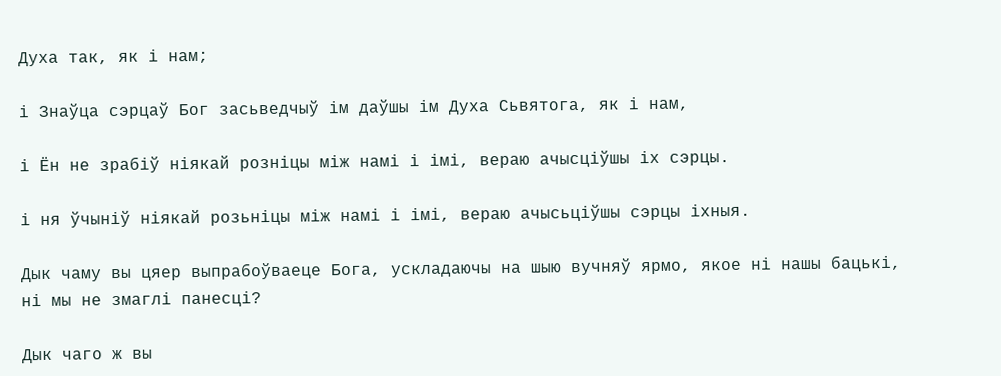Духа так, як і нам;

і Знаўца сэрцаў Бог засьведчыў ім даўшы ім Духа Сьвятога, як і нам,

і Ён не зрабіў ніякай розніцы між намі і імі, вераю ачысціўшы іх сэрцы.

і ня ўчыніў ніякай розьніцы між намі і імі, вераю ачысьціўшы сэрцы іхныя.

Дык чаму вы цяер выпрабоўваеце Бога, ускладаючы на шыю вучняў ярмо, якое ні нашы бацькі, ні мы не змаглі панесці?

Дык чаго ж вы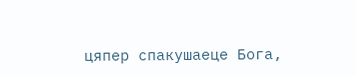цяпер спакушаеце Бога,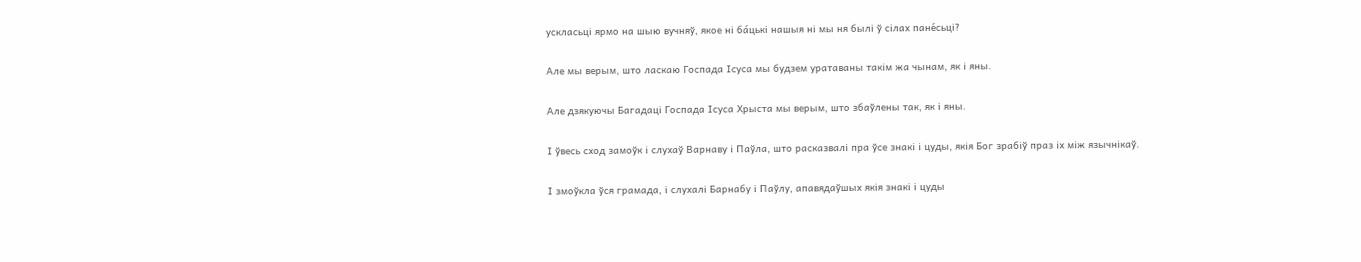ускласьці ярмо на шыю вучняў, якое ні ба́цькі нашыя ні мы ня былі ў сілах пане́сьці?

Але мы верым, што ласкаю Госпада Ісуса мы будзем уратаваны такім жа чынам, як і яны.

Але дзякуючы Багадаці Госпада Ісуса Хрыста мы верым, што збаўлены так, як і яны.

І ўвесь сход замоўк і слухаў Варнаву і Паўла, што расказвалі пра ўсе знакі і цуды, якія Бог зрабіў праз іх між язычнікаў.

І змоўкла ўся грамада, і слухалі Барнабу і Паўлу, апавядаўшых якія знакі і цуды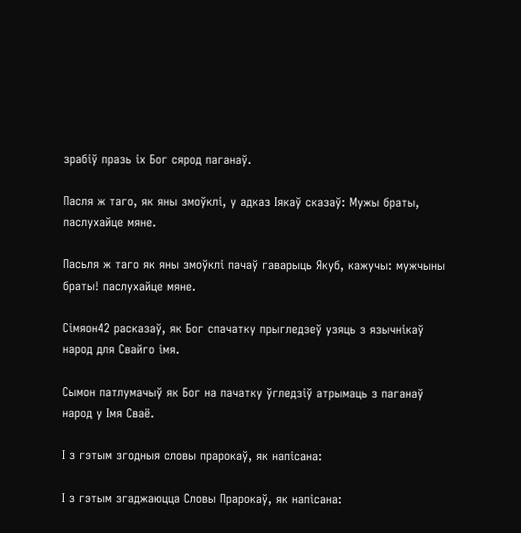зрабіў празь іх Бог сярод паганаў.

Пасля ж таго, як яны змоўклі, у адказ Іякаў сказаў: Мужы браты, паслухайце мяне.

Пасьля ж таго як яны змоўклі пачаў гаварыць Якуб, кажучы: мужчыны браты! паслухайце мяне.

Сімяон42 расказаў, як Бог спачатку прыгледзеў узяць з язычнікаў народ для Свайго імя.

Сымон патлумачыў як Бог на пачатку ўгледзіў атрымаць з паганаў народ у Імя Сваё.

І з гэтым згодныя словы прарокаў, як напісана:

І з гэтым згаджаюцца Словы Прарокаў, як напісана: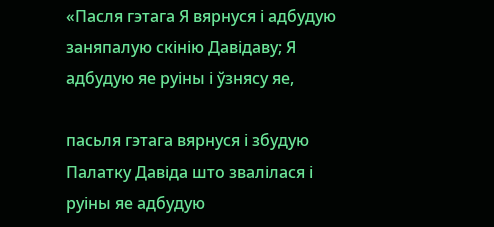«Пасля гэтага Я вярнуся і адбудую заняпалую скінію Давідаву; Я адбудую яе руіны і ўзнясу яе,

пасьля гэтага вярнуся і збудую Палатку Давіда што звалілася і руіны яе адбудую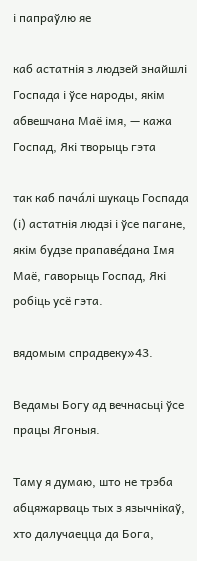і папраўлю яе

каб астатнія з людзей знайшлі Госпада і ўсе народы, якім абвешчана Маё імя, — кажа Госпад, Які творыць гэта

так каб пача́лі шукаць Госпада (і) астатнія людзі і ўсе пагане, якім будзе прапаве́дана Імя Маё, гаворыць Госпад, Які робіць усё гэта.

вядомым спрадвеку»43.

Ведамы Богу ад вечнасьці ўсе працы Ягоныя.

Таму я думаю, што не трэба абцяжарваць тых з язычнікаў, хто далучаецца да Бога,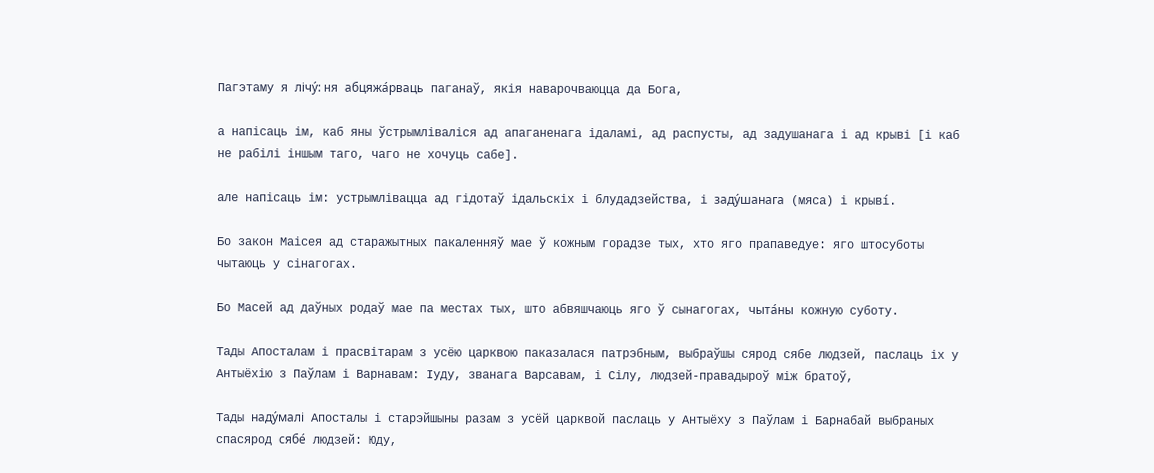Пагэтаму я лічу́: ня абцяжа́рваць паганаў, якія наварочваюцца да Бога,

а напісаць ім, каб яны ўстрымліваліся ад апаганенага ідаламі, ад распусты, ад задушанага і ад крыві [і каб не рабілі іншым таго, чаго не хочуць сабе].

але напісаць ім: устрымлівацца ад гідотаў ідальскіх і блудадзейства, і заду́шанага (мяса) і крывí.

Бо закон Маісея ад старажытных пакаленняў мае ў кожным горадзе тых, хто яго прапаведуе: яго штосуботы чытаюць у сінагогах.

Бо Масей ад даўных родаў мае па местах тых, што абвяшчаюць яго ў сынагогах, чыта́ны кожную суботу.

Тады Апосталам і прасвітарам з усёю царквою паказалася патрэбным, выбраўшы сярод сябе людзей, паслаць іх у Антыёхію з Паўлам і Варнавам: Іуду, званага Варсавам, і Сілу, людзей-правадыроў між братоў,

Тады наду́малі Апосталы і старэйшыны разам з усёй царквой паслаць у Антыёху з Паўлам і Барнабай выбраных спасярод сябе́ людзей: Юду,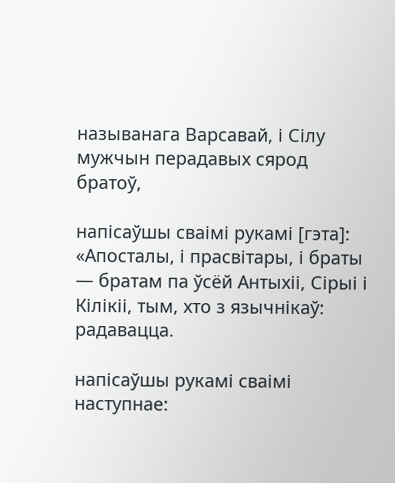называнага Варсавай, і Сілу мужчын перадавых сярод братоў,

напісаўшы сваімі рукамі [гэта]: «Апосталы, і прасвітары, і браты — братам па ўсёй Антыхіі, Сірыі і Кілікіі, тым, хто з язычнікаў: радавацца.

напісаўшы рукамі сваімі наступнае: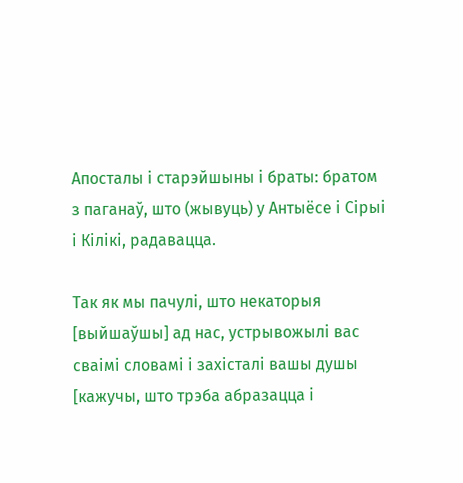Апосталы і старэйшыны і браты: братом з паганаў, што (жывуць) у Антыёсе і Сірыі і Кілікі, радавацца.

Так як мы пачулі, што некаторыя [выйшаўшы] ад нас, устрывожылі вас сваімі словамі і захісталі вашы душы [кажучы, што трэба абразацца і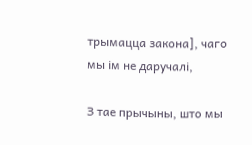трымацца закона], чаго мы ім не даручалі,

З тае прычыны, што мы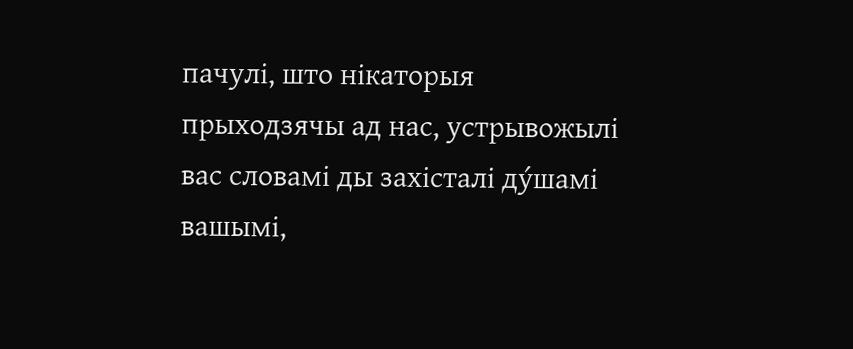пачулі, што нікаторыя прыходзячы ад нас, устрывожылі вас словамі ды захісталі ду́шамі вашымі,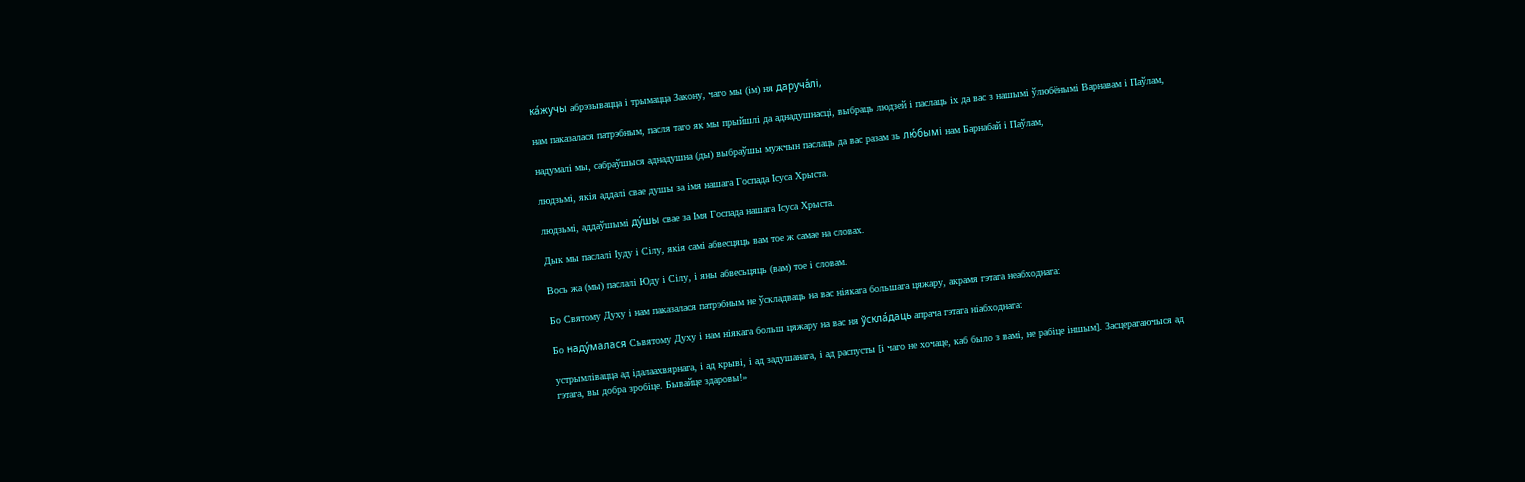ка́жучы абрэзывацца і трымацца Закону, чаго мы (ім) ня даруча́лі,

нам паказалася патрэбным, пасля таго як мы прыйшлі да аднадушнасці, выбраць людзей і паслаць іх да вас з нашымі ўлюбёнымі Варнавам і Паўлам,

надумалі мы, сабраўшыся аднадушна (ды) выбраўшы мужчын паслаць да вас разам зь лю́бымі нам Барнабай і Паўлам,

людзьмі, якія аддалі свае душы за імя нашага Госпада Ісуса Хрыста.

людзьмі, аддаўшымі ду́шы свае за Імя Госпада нашага Ісуса Хрыста.

Дык мы паслалі Іуду і Сілу, якія самі абвесцяць вам тое ж самае на словах.

Вось жа (мы) паслалі Юду і Сілу, і яны абвесьцяць (вам) тое і словам.

Бо Святому Духу і нам паказалася патрэбным не ўскладваць на вас ніякага большага цяжару, акрамя гэтага неабходнага:

Бо наду́малася Сьвятому Духу і нам ніякага больш цяжару на вас ня ўскла́даць апрача гэтага ніабходнага:

устрымлівацца ад ідалаахвярнага, і ад крыві, і ад задушанага, і ад распусты [і чаго не хочаце, каб было з вамі, не рабіце іншым]. Засцерагаючыся ад гэтага, вы добра зробіце. Бывайце здаровы!»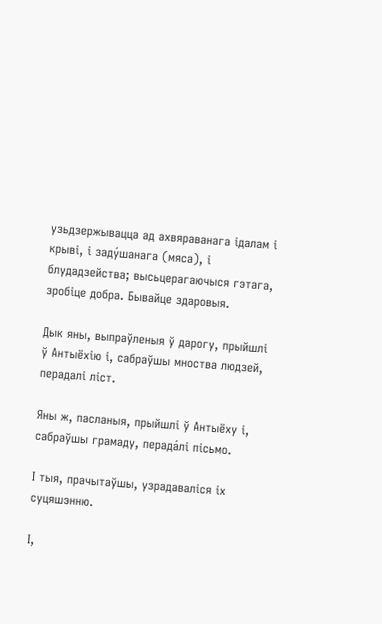узьдзержывацца ад ахвяраванага ідалам і крыві, і заду́шанага (мяса), і блудадзейства; высьцерагаючыся гэтага, зробіце добра. Бывайце здаровыя.

Дык яны, выпраўленыя ў дарогу, прыйшлі ў Антыёхію і, сабраўшы мноства людзей, перадалі ліст.

Яны ж, пасланыя, прыйшлі ў Антыёху і, сабраўшы грамаду, перада́лі пісьмо.

І тыя, прачытаўшы, узрадаваліся іх суцяшэнню.

І,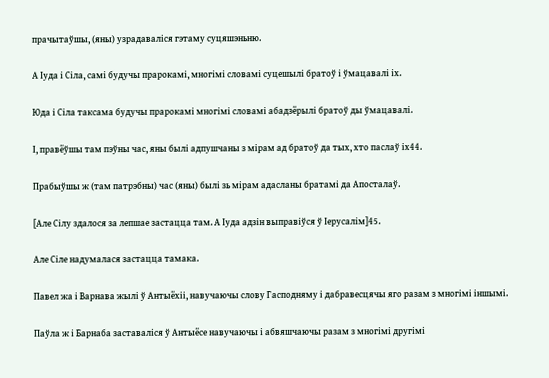прачытаўшы, (яны) узрадаваліся гэтаму суцяшэньню.

А Іуда і Сіла, самі будучы прарокамі, многімі словамі суцешылі братоў і ўмацавалі іх.

Юда і Сіла таксама будучы прарокамі многімі словамі абадзёрылі братоў ды ўмацавалі.

І, правёўшы там пэўны час, яны былі адпушчаны з мірам ад братоў да тых, хто паслаў іх44.

Прабыўшы ж (там патрэбны) час (яны) былі зь мірам адасланы братамі да Апосталаў.

[Але Сілу здалося за лепшае застацца там. А Іуда адзін выправіўся ў Іерусалім]45.

Але Сіле надумалася застацца тамака.

Павел жа і Варнава жылі ў Антыёхіі, навучаючы слову Гасподняму і дабравесцячы яго разам з многімі іншымі.

Паўла ж і Барнаба заставаліся ў Антыёсе навучаючы і абвяшчаючы разам з многімі другімі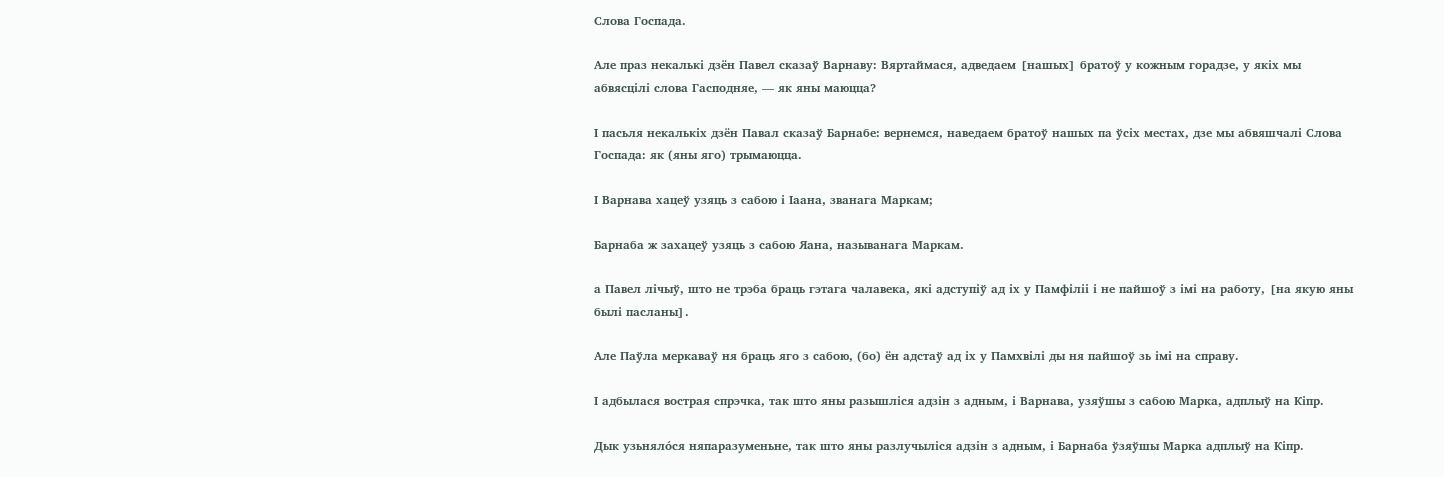Слова Госпада.

Але праз некалькі дзён Павел сказаў Варнаву: Вяртаймася, адведаем [нашых] братоў у кожным горадзе, у якіх мы абвясцілі слова Гасподняе, — як яны маюцца?

І пасьля некалькіх дзён Павал сказаў Барнабе: вернемся, наведаем братоў нашых па ўсіх местах, дзе мы абвяшчалі Слова Госпада: як (яны яго) трымаюцца.

І Варнава хацеў узяць з сабою і Іаана, званага Маркам;

Барнаба ж захацеў узяць з сабою Яана, называнага Маркам.

а Павел лічыў, што не трэба браць гэтага чалавека, які адступіў ад іх у Памфіліі і не пайшоў з імі на работу, [на якую яны былі пасланы].

Але Паўла меркаваў ня браць яго з сабою, (бо) ён адстаў ад іх у Памхвілі ды ня пайшоў зь імі на справу.

І адбылася вострая спрэчка, так што яны разышліся адзін з адным, і Варнава, узяўшы з сабою Марка, адплыў на Кіпр.

Дык узьняло́ся няпаразуменьне, так што яны разлучыліся адзін з адным, і Барнаба ўзяўшы Марка адплыў на Кіпр.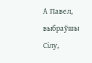А Павел, выбраўшы Сілу,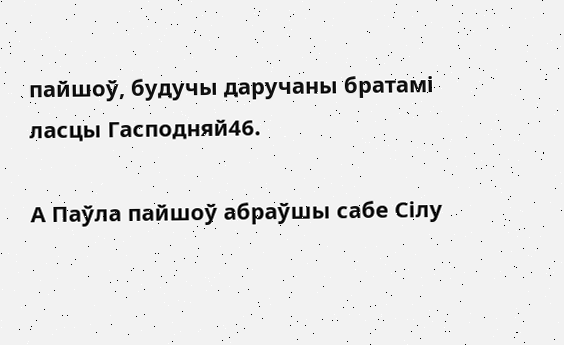пайшоў, будучы даручаны братамі ласцы Гасподняй46.

А Паўла пайшоў абраўшы сабе Сілу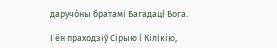даручо́ны братамі Багадаці Бога.

І ён праходзіў Сірыю і Кілікію,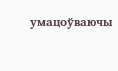умацоўваючы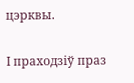цэрквы.

І праходзіў праз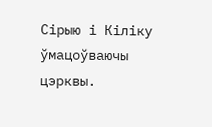Сірыю і Кіліку ўмацоўваючы цэрквы.